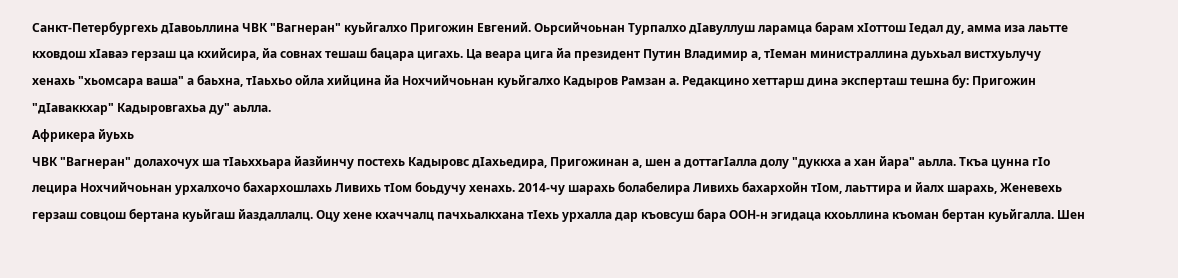Санкт-Петербургехь дIавоьллина ЧВК "Вагнеран" куьйгалхо Пригожин Евгений. Оьрсийчоьнан Турпалхо дIавуллуш ларамца барам хIоттош Iедал ду, амма иза лаьтте кховдош хIаваэ герзаш ца кхийсира, йа совнах тешаш бацара цигахь. Ца веара цига йа президент Путин Владимир а, тIеман министраллина дуьхьал вистхуьлучу хенахь "хьомсара ваша" а баьхна, тIаьхьо ойла хийцина йа Нохчийчоьнан куьйгалхо Кадыров Рамзан а. Редакцино хеттарш дина эксперташ тешна бу: Пригожин "дIаваккхар" Кадыровгахьа ду" аьлла.
Африкера йуьхь
ЧВК "Вагнеран" долахочух ша тIаьххьара йазйинчу постехь Кадыровс дIахьедира, Пригожинан а, шен а доттагIалла долу "дуккха а хан йара" аьлла. Ткъа цунна гIо лецира Нохчийчоьнан урхалхочо бахархошлахь Ливихь тIом боьдучу хенахь. 2014-чу шарахь болабелира Ливихь бахархойн тIом, лаьттира и йалх шарахь, Женевехь герзаш совцош бертана куьйгаш йаздаллалц. Оцу хене кхаччалц пачхьалкхана тIехь урхалла дар къовсуш бара ООН-н эгидаца кхоьллина къоман бертан куьйгалла. Шен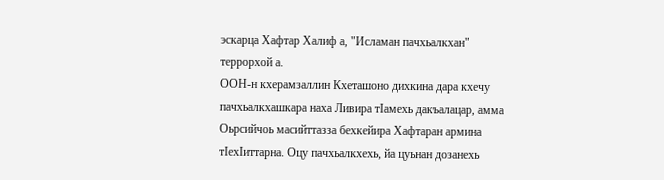эскарца Хафтар Халиф а, "Исламан пачхьалкхан" террорхой а.
ООН-н кхерамзаллин Кхеташоно дихкина дара кхечу пачхьалкхашкара наха Ливира тIамехь дакъалацар, амма Оьрсийчоь масийттазза бехкейира Хафтаран армина тIехIиттарна. Оцу пачхьалкхехь, йа цуьнан дозанехь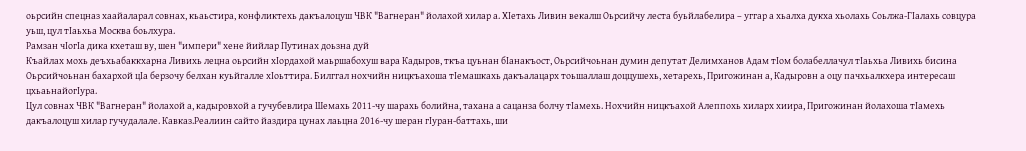оьрсийн спецназ хаайаларал совнах, кьаьстира, конфликтехь дакъалоцуш ЧВК "Вагнеран" йолахой хилар а. ХIетахь Ливин векалш Оьрсийчу леста буьйлабелира – уггар а хьалха дукха хьолахь Соьлжа-ГIалахь совцура уьш, цул тIаьхьа Москва боьлхура.
Рамзан чIогIа дика кхеташ ву, шен "импери" хене йийлар Путинах доьзна дуй
Къайлах мохь деъхьабаккхарна Ливихь лецна оьрсийн хIордахой маьршабохуш вара Кадыров, ткъа цуьнан бIанакъост, Оьрсийчоьнан думин депутат Делимханов Адам тIом болабеллачул тIаьхьа Ливихь бисина Оьрсийчоьнан бахархой цIа берзочу белхан куьйгалле хIоьттира. Билггал нохчийн ницкъахоша тIемашкахь дакъалацарх тоьшаллаш доццушехь, хетарехь, Пригожинан а, Кадыровн а оцу пачхьалкхера интересаш цхьаьнайогIура.
Цул совнах ЧВК "Вагнеран" йолахой а, кадыровхой а гучубевлира Шемахь 2011-чу шарахь болийна, тахана а сацанза болчу тIамехь. Нохчийн ницкъахой Алеппохь хиларх хиира, Пригожинан йолахоша тIамехь дакъалоцуш хилар гучудалале. Кавказ.Реалиин сайто йаздира цунах лаьцна 2016-чу шеран гIуран-баттахь, ши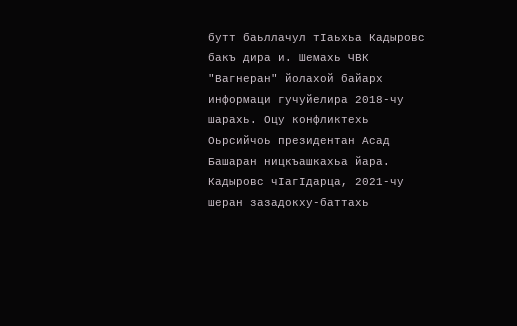бутт баьллачул тIаьхьа Кадыровс бакъ дира и. Шемахь ЧВК "Вагнеран" йолахой байарх информаци гучуйелира 2018-чу шарахь. Оцу конфликтехь Оьрсийчоь президентан Асад Башаран ницкъашкахьа йара.
Кадыровс чIагIдарца, 2021-чу шеран зазадокху-баттахь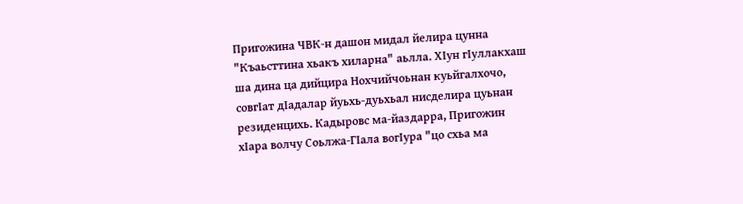Пригожина ЧВК-н дашон мидал йелира цунна "Къаьсттина хьакъ хиларна" аьлла. ХIун гIуллакхаш ша дина ца дийцира Нохчийчоьнан куьйгалхочо, совгIат дIадалар йуьхь-дуьхьал нисделира цуьнан резиденцихь. Кадыровс ма-йаздарра, Пригожин хIара волчу Соьлжа-ГIала вогIура "цо схьа ма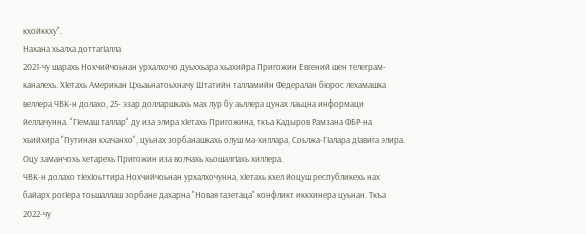кхойккху".
Нахана хьалха доттагIалла
2021-чу шарахь Нохчийчоьнан урхалхочо дуьххьара хьахийра Пригожин Евгений шен телеграм-каналехь. ХIетахь Американ Цхьаьнатоьхначу Штатийн талламийн Федералан бюрос лехамашка веллера ЧВК-н долахо, 25- эзар долларшкахь мах лур бу аьллера цунах лаьцна информаци йеллачунна. "ГIемаш таллар" ду иза элира хIетахь Пригожина, ткъа Кадыров Рамзана ФБР-на хьийхира "Путинан кхачанхо", цуьнах зорбанашкахь олуш ма-хиллара, Соьлжа-ГIалара дIавига элира. Оцу заманчохь хетарехь Пригожин иза волчахь хьошалгIахь хиллера.
ЧВК-н долахо тIехIоьттира Нохчийчоьнан урхалхочунна, хIетахь кхел йоцуш республикехь нах байарх рогIера тоьшаллаш зорбане дахарна "Новая газетаца" конфликт иккхинера цуьнан. Ткъа 2022-чу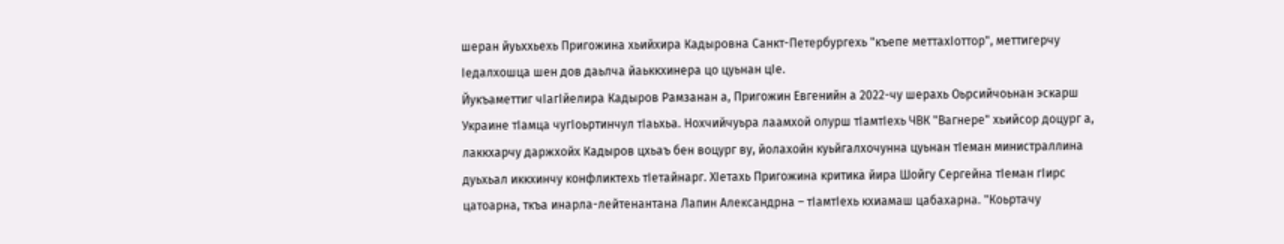шеран йуьххьехь Пригожина хьийхира Кадыровна Санкт-Петербургехь "къепе меттахIоттор", меттигерчу Iедалхошца шен дов даьлча йаьккхинера цо цуьнан цIе.
Йукъаметтиг чIагIйелира Кадыров Рамзанан а, Пригожин Евгенийн а 2022-чу шерахь Оьрсийчоьнан эскарш Украине тIамца чугIоьртинчул тIаьхьа. Нохчийчуьра лаамхой олурш тIамтIехь ЧВК "Вагнере" хьийсор доцург а, лаккхарчу даржхойх Кадыров цхьаъ бен воцург ву, йолахойн куьйгалхочунна цуьнан тIеман министраллина дуьхьал иккхинчу конфликтехь тIетайнарг. ХIетахь Пригожина критика йира Шойгу Сергейна тIеман гIирс цатоарна, ткъа инарла-лейтенантана Лапин Александрна – тIамтIехь кхиамаш цабахарна. "Коьртачу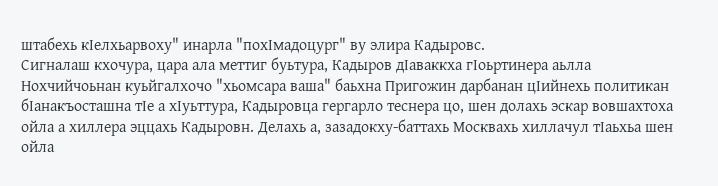штабехь кIелхьарвоху" инарла "похIмадоцург" ву элира Кадыровс.
Сигналаш кхочура, цара ала меттиг буьтура, Кадыров дIаваккха гIоьртинера аьлла
Нохчийчоьнан куьйгалхочо "хьомсара ваша" баьхна Пригожин дарбанан цIийнехь политикан бIанакъосташна тIе а хIуьттура, Кадыровца гергарло теснера цо, шен долахь эскар вовшахтоха ойла а хиллера эццахь Кадыровн. Делахь а, зазадокху-баттахь Москвахь хиллачул тIаьхьа шен ойла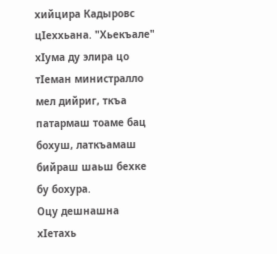хийцира Кадыровс цIеххьана. "Хьекъале" хIума ду элира цо тIеман министралло мел дийриг, ткъа патармаш тоаме бац бохуш, латкъамаш бийраш шаьш бехке бу бохура.
Оцу дешнашна хIетахь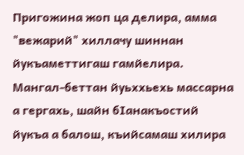Пригожина жоп ца делира, амма "вежарий" хиллачу шиннан йукъаметтигаш гамйелира. Мангал-беттан йуьххьехь массарна а гергахь, шайн бIанакъостий йукъа а балош, къийсамаш хилира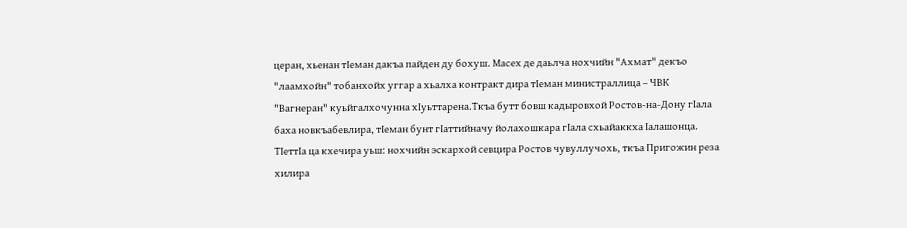церан, хьенан тIеман дакъа пайден ду бохуш. Масех де даьлча нохчийн "Ахмат" декъо "лаамхойн" тобанхойх уггар а хьалха контракт дира тIеман министраллица – ЧВК "Вагнеран" куьйгалхочунна хIуьттарена.Ткъа бутт бовш кадыровхой Ростов-на-Дону гIала баха новкъабевлира, тIеман бунт гIаттийначу йолахошкара гIала схьайаккха Iалашонца. ТIеттIа ца кхечира уьш: нохчийн эскархой севцира Ростов чувуллучохь, ткъа Пригожин реза хилира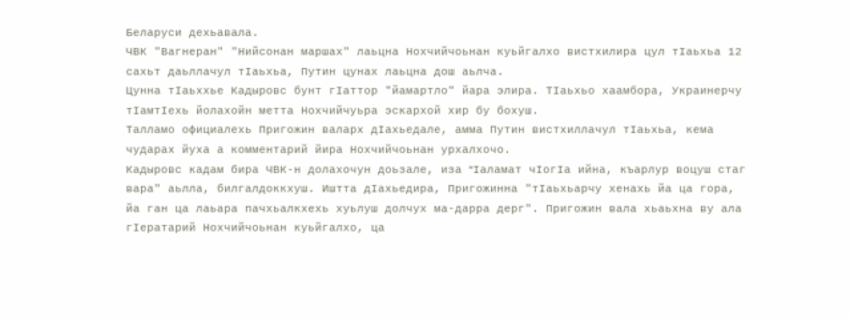Беларуси дехьавала.
ЧВК "Вагнеран" "Нийсонан маршах" лаьцна Нохчийчоьнан куьйгалхо вистхилира цул тIаьхьа 12 сахьт даьллачул тIаьхьа, Путин цунах лаьцна дош аьлча.
Цунна тIаьххье Кадыровс бунт гIаттор "йамартло" йара элира. ТIаьхьо хаамбора, Украинерчу тIамтIехь йолахойн метта Нохчийчуьра эскархой хир бу бохуш.
Талламо официалехь Пригожин валарх дIахьедале, амма Путин вистхиллачул тIаьхьа, кема чударах йуха а комментарий йира Нохчийчоьнан урхалхочо.
Кадыровс кадам бира ЧВК-н долахочун доьзале, иза "Iаламат чIогIа ийна, къарлур воцуш стаг вара" аьлла, билгалдоккхуш. Иштта дIахьедира, Пригожинна "тIаьхьарчу хенахь йа ца гора, йа ган ца лаьара пачхьалкхехь хуьлуш долчух ма-дарра дерг". Пригожин вала хьаьхна ву ала гIератарий Нохчийчоьнан куьйгалхо, ца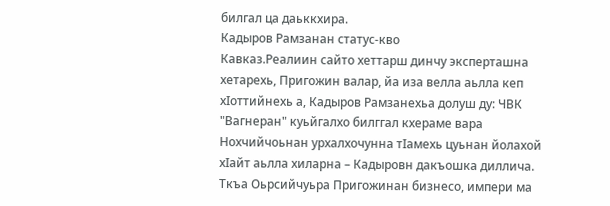билгал ца даьккхира.
Кадыров Рамзанан статус-кво
Кавказ.Реалиин сайто хеттарш динчу эксперташна хетарехь, Пригожин валар, йа иза велла аьлла кеп хIоттийнехь а, Кадыров Рамзанехьа долуш ду: ЧВК "Вагнеран" куьйгалхо билггал кхераме вара Нохчийчоьнан урхалхочунна тIамехь цуьнан йолахой хIайт аьлла хиларна – Кадыровн дакъошка диллича. Ткъа Оьрсийчуьра Пригожинан бизнесо, импери ма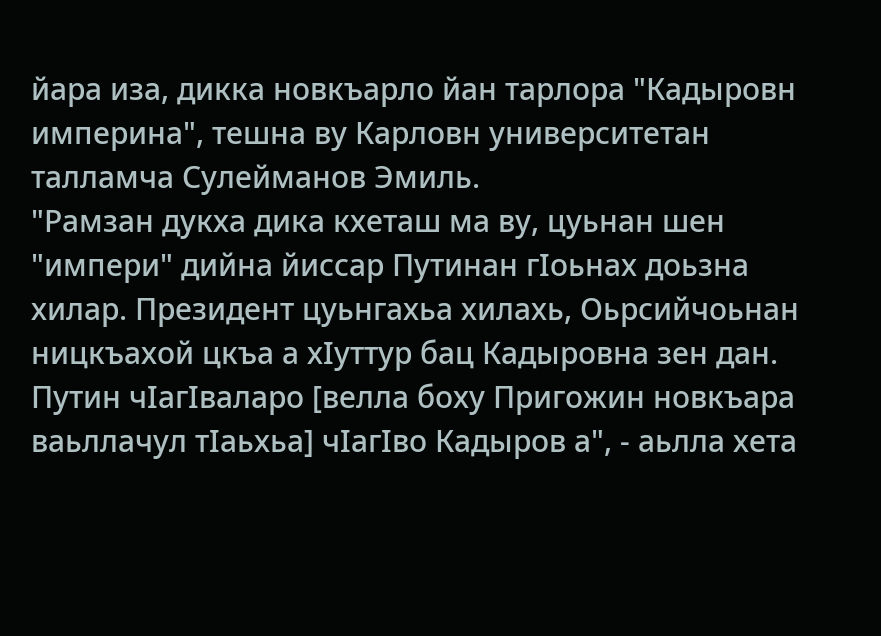йара иза, дикка новкъарло йан тарлора "Кадыровн империна", тешна ву Карловн университетан талламча Сулейманов Эмиль.
"Рамзан дукха дика кхеташ ма ву, цуьнан шен "импери" дийна йиссар Путинан гIоьнах доьзна хилар. Президент цуьнгахьа хилахь, Оьрсийчоьнан ницкъахой цкъа а хIуттур бац Кадыровна зен дан. Путин чIагIваларо [велла боху Пригожин новкъара ваьллачул тIаьхьа] чIагIво Кадыров а", - аьлла хета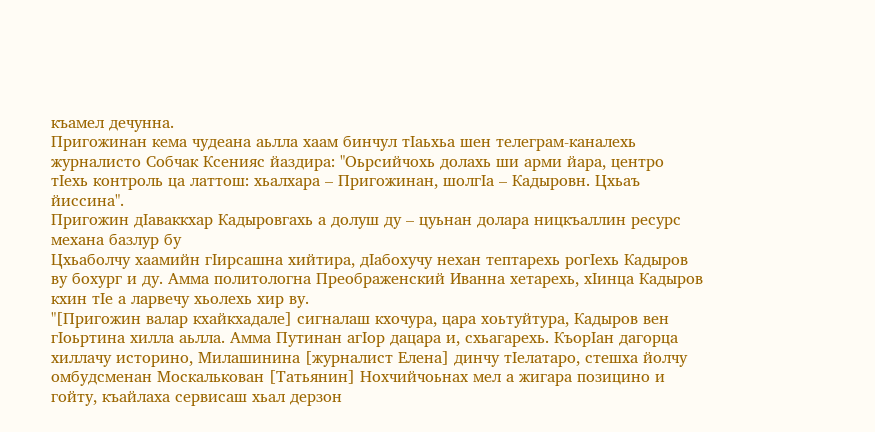къамел дечунна.
Пригожинан кема чудеана аьлла хаам бинчул тIаьхьа шен телеграм-каналехь журналисто Собчак Ксенияс йаздира: "Оьрсийчохь долахь ши арми йара, центро тIехь контроль ца латтош: хьалхара – Пригожинан, шолгIа – Кадыровн. Цхьаъ йиссина".
Пригожин дIаваккхар Кадыровгахь а долуш ду – цуьнан долара ницкъаллин ресурс механа базлур бу
Цхьаболчу хаамийн гIирсашна хийтира, дIабохучу нехан тептарехь рогIехь Кадыров ву бохург и ду. Амма политологна Преображенский Иванна хетарехь, хIинца Кадыров кхин тIе а ларвечу хьолехь хир ву.
"[Пригожин валар кхайкхадале] сигналаш кхочура, цара хоьтуйтура, Кадыров вен гIоьртина хилла аьлла. Амма Путинан агIор дацара и, схьагарехь. КъорIан дагорца хиллачу историно, Милашинина [журналист Елена] динчу тIелатаро, стешха йолчу омбудсменан Москалькован [Татьянин] Нохчийчоьнах мел а жигара позицино и гойту, къайлаха сервисаш хьал дерзон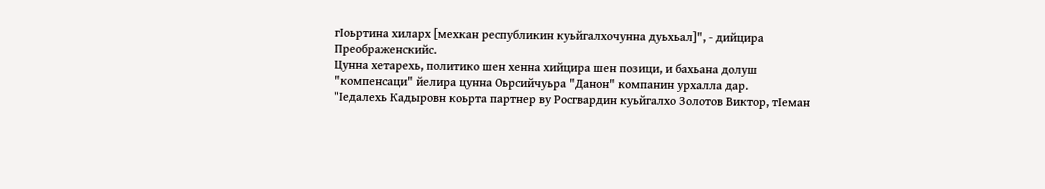гIоьртина хиларх [мехкан республикин куьйгалхочунна дуьхьал]", - дийцира Преображенскийс.
Цунна хетарехь, политико шен хенна хийцира шен позици, и бахьана долуш "компенсаци" йелира цунна Оьрсийчуьра "Данон" компанин урхалла дар.
"Iедалехь Кадыровн коьрта партнер ву Росгвардин куьйгалхо Золотов Виктор, тIеман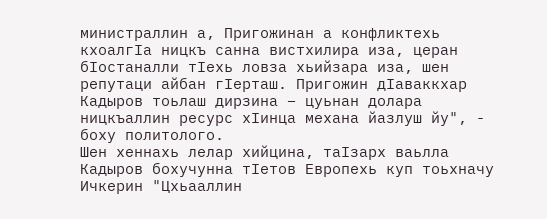министраллин а, Пригожинан а конфликтехь кхоалгIа ницкъ санна вистхилира иза, церан бIостаналли тIехь ловза хьийзара иза, шен репутаци айбан гIерташ. Пригожин дIаваккхар Кадыров тоьлаш дирзина – цуьнан долара ницкъаллин ресурс хIинца механа йазлуш йу", - боху политолого.
Шен хеннахь лелар хийцина, таIзарх ваьлла Кадыров бохучунна тIетов Европехь куп тоьхначу Ичкерин "Цхьааллин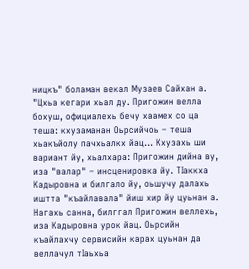ницкъ" боламан векал Музаев Сайхан а.
"Цхьа кегари хьал ду. Пригожин велла бохуш, официалехь бечу хаамех со ца теша: кхузаманан Оьрсийчоь – теша хьакъйолу пачхьалкх йац… Кхузахь ши вариант йу, хьалхара: Пригожин дийна ву, иза "валар" – инсценировка йу. ТIаккха Кадыровна и билгало йу, оьшучу далахь иштта "къайлавала" йиш хир йу цуьнан а. Нагахь санна, билггал Пригожин веллехь, иза Кадыровна урок йац. Оьрсийн къайлахчу сервисийн карах цуьнан да веллачул тIаьхьа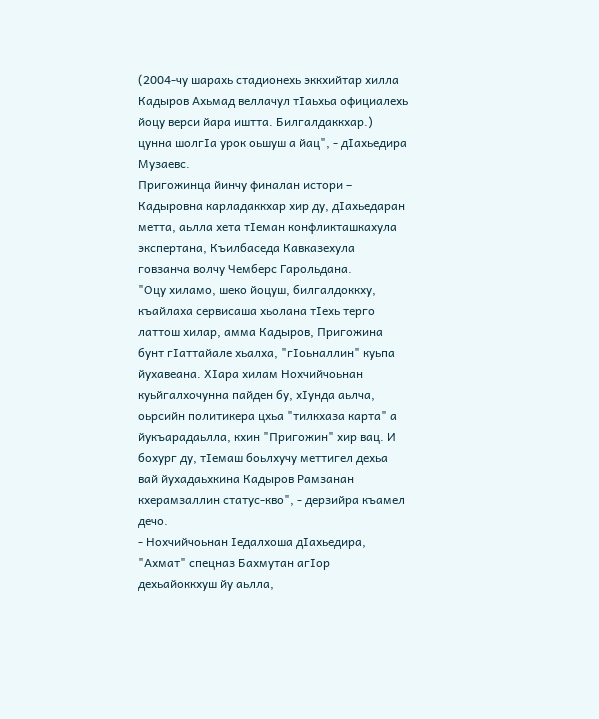(2004-чу шарахь стадионехь эккхийтар хилла Кадыров Ахьмад веллачул тIаьхьа официалехь йоцу верси йара иштта. Билгалдаккхар.) цунна шолгIа урок оьшуш а йац", - дIахьедира Музаевс.
Пригожинца йинчу финалан истори – Кадыровна карладаккхар хир ду, дIахьедаран метта, аьлла хета тIеман конфликташкахула экспертана, Къилбаседа Кавказехула говзанча волчу Чемберс Гарольдана.
"Оцу хиламо, шеко йоцуш, билгалдоккху, къайлаха сервисаша хьолана тIехь терго латтош хилар, амма Кадыров, Пригожина бунт гIаттайале хьалха, "гIоьналлин" куьпа йухавеана. ХIара хилам Нохчийчоьнан куьйгалхочунна пайден бу, хIунда аьлча, оьрсийн политикера цхьа "тилкхаза карта" а йукъарадаьлла, кхин "Пригожин" хир вац. И бохург ду, тIемаш боьлхучу меттигел дехьа вай йухадаьхкина Кадыров Рамзанан кхерамзаллин статус-кво", - дерзийра къамел дечо.
- Нохчийчоьнан Iедалхоша дIахьедира, "Ахмат" спецназ Бахмутан агIор дехьайоккхуш йу аьлла,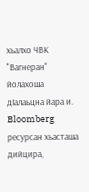хьалхо ЧВК "Вагнеран" йолахоша дIалаьцна йара и. Bloomberg ресурсан хьасташа дийцира,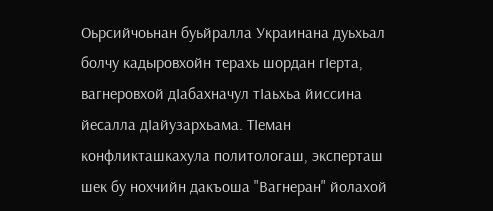Оьрсийчоьнан буьйралла Украинана дуьхьал болчу кадыровхойн терахь шордан гIерта, вагнеровхой дIабахначул тIаьхьа йиссина йесалла дIайузархьама. ТIеман конфликташкахула политологаш, эксперташ шек бу нохчийн дакъоша "Вагнеран" йолахой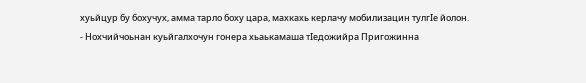хуьйцур бу бохучух, амма тарло боху цара, махкахь керлачу мобилизацин тулгIе йолон.
- Нохчийчоьнан куьйгалхочун гонера хьаькамаша тIедожийра Пригожинна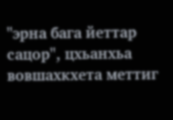"эрна бага йеттар сацор", цхьанхьа вовшахкхета меттиг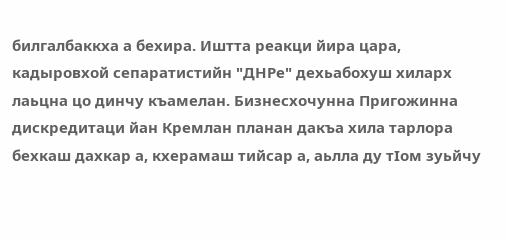билгалбаккха а бехира. Иштта реакци йира цара, кадыровхой сепаратистийн "ДНРе" дехьабохуш хиларх лаьцна цо динчу къамелан. Бизнесхочунна Пригожинна дискредитаци йан Кремлан планан дакъа хила тарлора бехкаш дахкар а, кхерамаш тийсар а, аьлла ду тIом зуьйчу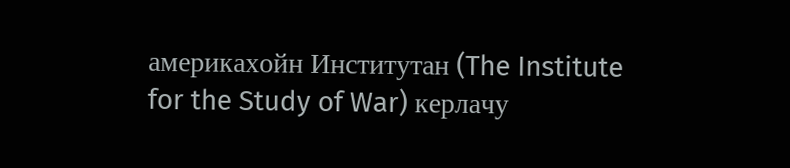америкахойн Институтан (The Institute for the Study of War) керлачу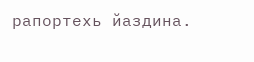рапортехь йаздина.